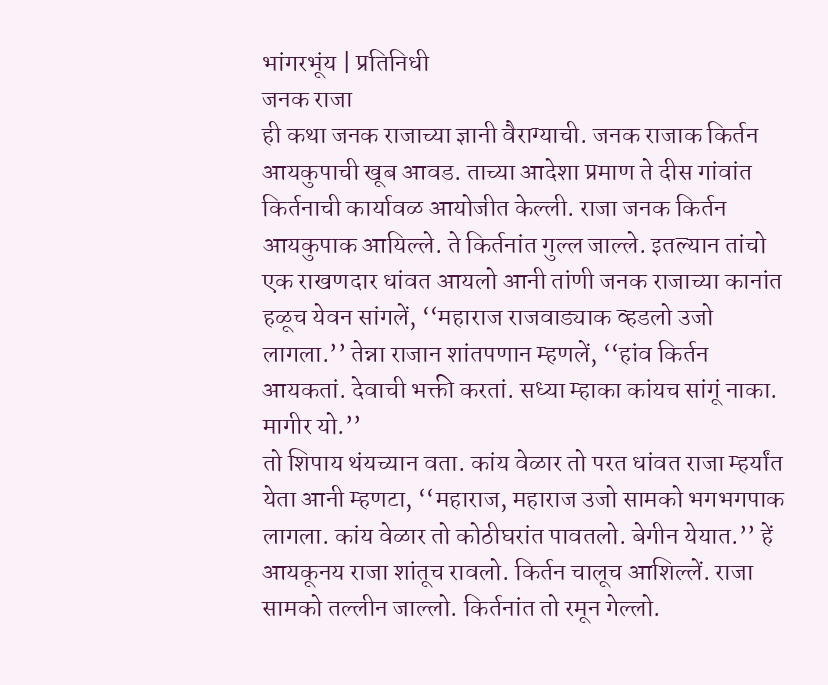भांगरभूंय | प्रतिनिधी
जनक राजा
ही कथा जनक राजाच्या ज्ञानी वैराग्याची. जनक राजाक किर्तन आयकुपाची खूब आवड. ताच्या आदेशा प्रमाण ते दीस गांवांत किर्तनाची कार्यावळ आयोजीत केल्ली. राजा जनक किर्तन आयकुपाक आयिल्ले. ते किर्तनांत गुल्ल जाल्ले. इतल्यान तांचो एक राखणदार धांवत आयलो आनी तांणी जनक राजाच्या कानांत हळूच येवन सांगलें, ‘‘महाराज राजवाड्याक व्हडलो उजो लागला.’’ तेन्ना राजान शांतपणान म्हणलें, ‘‘हांव किर्तन आयकतां. देवाची भक्ती करतां. सध्या म्हाका कांयच सांगूं नाका. मागीर यो.’’
तो शिपाय थंयच्यान वता. कांय वेळार तो परत धांवत राजा म्हर्यांत येता आनी म्हणटा, ‘‘महाराज, महाराज उजो सामको भगभगपाक लागला. कांय वेळार तो कोठीघरांत पावतलो. बेगीन येयात.’’ हें आयकूनय राजा शांतूच रावलो. किर्तन चालूच आशिल्लें. राजा सामको तल्लीन जाल्लो. किर्तनांत तो रमून गेल्लो.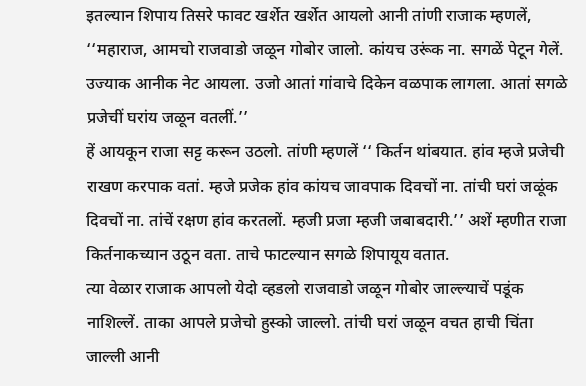इतल्यान शिपाय तिसरे फावट खर्शेत खर्शेत आयलो आनी तांणी राजाक म्हणलें, ‘‘महाराज, आमचो राजवाडो जळून गोबोर जालो. कांयच उरूंक ना. सगळें पेटून गेलें. उज्याक आनीक नेट आयला. उजो आतां गांवाचे दिकेन वळपाक लागला. आतां सगळे प्रजेचीं घरांय जळून वतलीं.’’
हें आयकून राजा सट्ट करून उठलो. तांणी म्हणलें ‘‘ किर्तन थांबयात. हांव म्हजे प्रजेची राखण करपाक वतां. म्हजे प्रजेक हांव कांयच जावपाक दिवचों ना. तांची घरां जळूंक दिवचों ना. तांचें रक्षण हांव करतलों. म्हजी प्रजा म्हजी जबाबदारी.’’ अशें म्हणीत राजा किर्तनाकच्यान उठून वता. ताचे फाटल्यान सगळे शिपायूय वतात.
त्या वेळार राजाक आपलो येदो व्हडलो राजवाडो जळून गोबोर जाल्ल्याचें पडूंक नाशिल्लें. ताका आपले प्रजेचो हुस्को जाल्लो. तांची घरां जळून वचत हाची चिंता जाल्ली आनी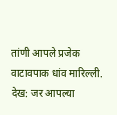तांणी आपले प्रजेक वाटावपाक धांव मारिल्ली.
देख: जर आपल्या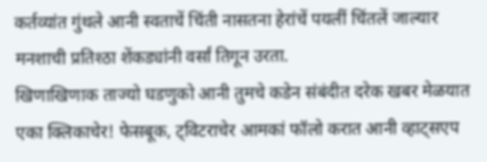कर्तव्यांत गुंथले आनी स्वताचें चिंती नासतना हेरांचें पयलीं चिंतलें जाल्यार मनशाची प्रतिश्ठा शेंकड्यांनी वर्सां तिगून उरता.
खिणाखिणाक ताज्यो घडणुको आनी तुमचे कडेन संबंदीत दरेक खबर मेळयात एका क्लिकाचेर! फेसबूक, ट्विटराचेर आमकां फॉलो करात आनी व्हाट्सएप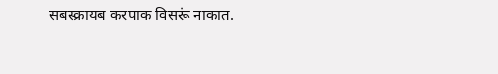सबस्क्रायब करपाक विसरूं नाकात.